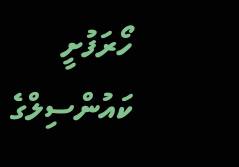ހޯރަފުށީ ކައުންސިލްގެ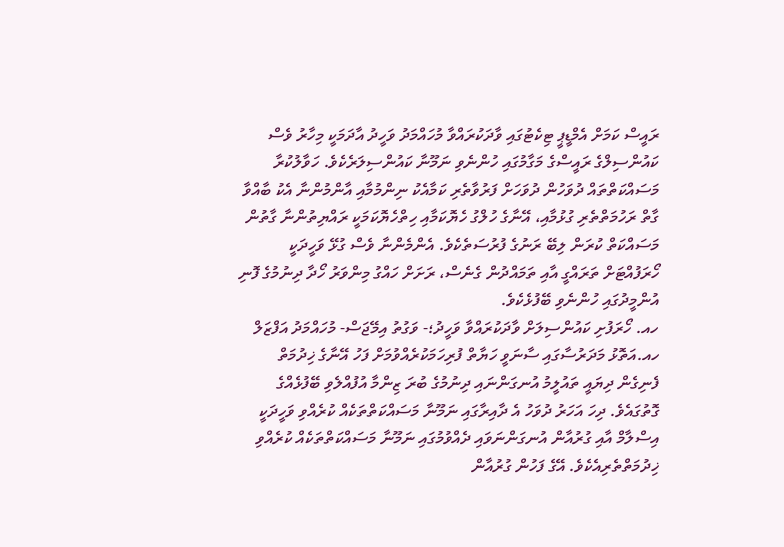ރައީސް ކަމަށް އެމްޑީޕީ ޓިކެޓުގައި ވާދަކުރައްވާ މުހައްމަދު ވަހީދު އާދަމަކީ މިހާރު ވެސް ކައުންސިލްގެ ރައީސްގެ މަގާމުގައި ހުންނެވި ނަމޫނާ ކައުންސިލަރެކެވެ. ހަވާލުކުރާ މަސައްކަތްތައް ދުވަހުން ދުވަހަށް ފަރުވާތެރި ކަމާއެކު ނިންމުމާއި އާންމުންނާ އެކު ބާއްވާ ގާތް ރަހުމަތްތެރި ގުޅުމާއި، އޭނާގެ ހުލްގު ހެޔޮކަމާއި ހިތްހެޔޮކަމަކީ ރައްޔިތުންނާ ގާތުން މަސައްކަތް ކުރަން ލިބޭ ރަނުގެ ފުރުސަތެކެވެ. އެންމެންނާ ވެސް ގުޅޭ ވަހީދަކީ ހޯރަފުއްޓަށް ތަރައްގީ އާއި ތަމައްދުން ގެނެސް، ރަށަށް ހައްގު މިންވަރު ހޯދާ ދިނުމުގެ ފޮނި އުންމީދުގައި ހުންނެވި ބޭފުޅެކެވެ.
ހއ. ހޯރަފުށި ކައުންސިލަށް ވާދަކުރައްވާ ވަހީދު؛- ވަގުތު އިމޭޖަސް- މުހައްމަދު އަފްޒަލް
ހއ.އަތޮޅު މަދަރުސާގައި ސާނަވީ ހަޔާތް ފުރިހަމަކުރެއްވުމަށް ފަހު އޭނާގެ ޚިދުމަތް ފެނިގެން ދިޔައީ ތައުލީމު އުނގަންނައި ދިނުމުގެ ބުރަ ޒިންމާ އުފުއްލެވި ބޭފުޅެއްގެ ގޮތުގައެވެ. ދިހަ އަހަރު ދުވަހު އެ ދާއިރާގައި ނަމޫނާ މަސައްކަތްތަކެއް ކުރެއްވި ވަހީދަކީ އިސްލާމް އާއި ގުރުއާން އުނގަންނަވައި ދެއްވުމުގައި ނަމޫނާ މަސައްކަތްތަކެއް ކުރެއްވި ޚިދުމަތްތެރިއެކެވެ. އޭގެ ފަހުން ގުރުއާން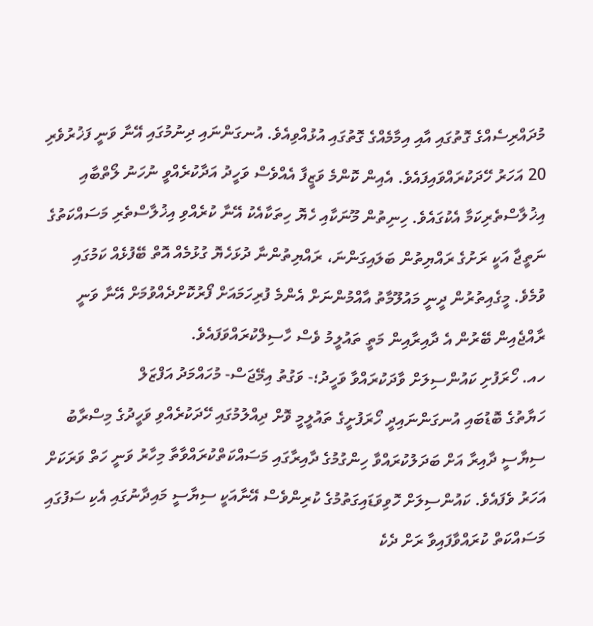މުދައްރިސެއްގެ ގޮތުގައި އާއި އިމާމެއްގެ ގޮތުގައި އުޅުއްވިއެވެ. އުނގަންނައި ދިނުމުގައި އޭނާ ވަނީ ފަޚުރުވެރި 20 އަހަރު ހޭދަކުރައްވައިފައެވެ. އެއިން ކޮންމެ ވަޒީފާ އެއްވެސް ވަހީދު އަދާކުރެއްވީ ނުހަނު ލޯތްބާއި އިޚުލާސްތެރިކަމާ އެކުގައެވެ. ހިނިތުން މޫނަކާއި ހެޔޮ ހިތަކާއެކު އޭނާ ކުރެއްވި އިޚުލާސްތެރި މަސައްކަތުގެ ނަތީޖާ އަކީ ރަށުގެ ރައްޔިތުން ބަލައިގަންނަ، ރައްޔިތުންނާ ދުޅަހެޔޮ ގުޅުމެއް އޮތް ބޭފުޅެއް ކަމުގައި ވުމެވެ. މީގެއިތުރުން ދީނީ މައުލޫމާތު އާއްމުންނަށް އެންމެ ފުރިހަމައަށް ފޯރުކޮށްދެއްވުމަށް އޭނާ ވަނީ ރާއްޖެއިން ބޭރުން އެ ދާއިރާއިން މަތީ ތައުލީމު ވެސް ހާސިލްކުރައްވަފައެވެ.
ހއ. ހޯރަފުށި ކައުންސިލަށް ވާދަކުރައްވާ ވަހީދު؛- ވަގުތު އިމޭޖަސް- މުހައްމަދު އަފްޒަލް
ހަޔާތުގެ ބޮޑުބައި އުނގަންނައިދީ ހޯރަފުށީގެ ތައުލީމީ ވޮށް ދިއްލުމުގައި ހޭދަކުރެއްވި ވަހީދުގެ މިސްރާބު ސިޔާސީ ދާއިރާ އަށް ބަދަލުކުރައްވާ ހިންގުމުގެ ދާއިރާގައި މަސައްކަތްކުރައްވާތާ މިހާރު ވަނީ ހަތް ވަރަކަށް އަހަރު ވެފައެވެ. ކައުންސިލަށް ހޮވިވަޑައިގަތުމުގެ ކުރިންވެސް އޭނާއަކީ ސިޔާސީ މައިދާނުގައި އެކި ސަފުގައި މަސައްކަތް ކުރައްވާފައިވާ ރަށް ދެކެ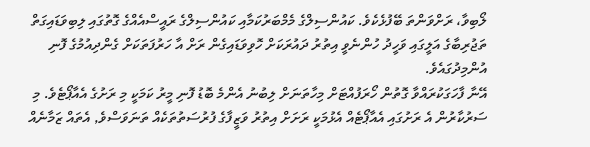ލޯބިވާ، ރަށްވަންތަ ބޭފުޅެކެވެ. ކައުންސިލްގެ މެމްބަރުކަމާއި ކައުންސިލްގެ ރައީސްއެއްގެ ގޮތުގައި ލިބިވަޑައިގަތް ތަޖުރިބާގެ އަލީގައި ވަހީދު ހުންނެވީ އިތުރު ދައުރަކަށް ހޮވިވަޑައިގެން ރަށް އާ ހަރުފަތަކަށް ގެންދިއުމުގެ ފޮނި އުންމިދުގައެވެ.
އޭނާ ފާހަގަކުރައްވާ ގޮތުން ހޯރަފުއްޓަށް މިހާތަނަށް ލިބުނު އެންމެ ބޮޑު ފޮނި މީރު ކަމަކީ މި ރަށުގެ އެއާޕޯޓެވެ. މި ސަރުކާރުން އެ ރަށުގައި އެއާޕޯޓެއް އެޅުމަކީ ރަށަށް އިތުރު ވަޒީފާގެ ފުރުސަތުތަކެއް ތަނަވަސްވެ, އެތައް ޒަމާނެއް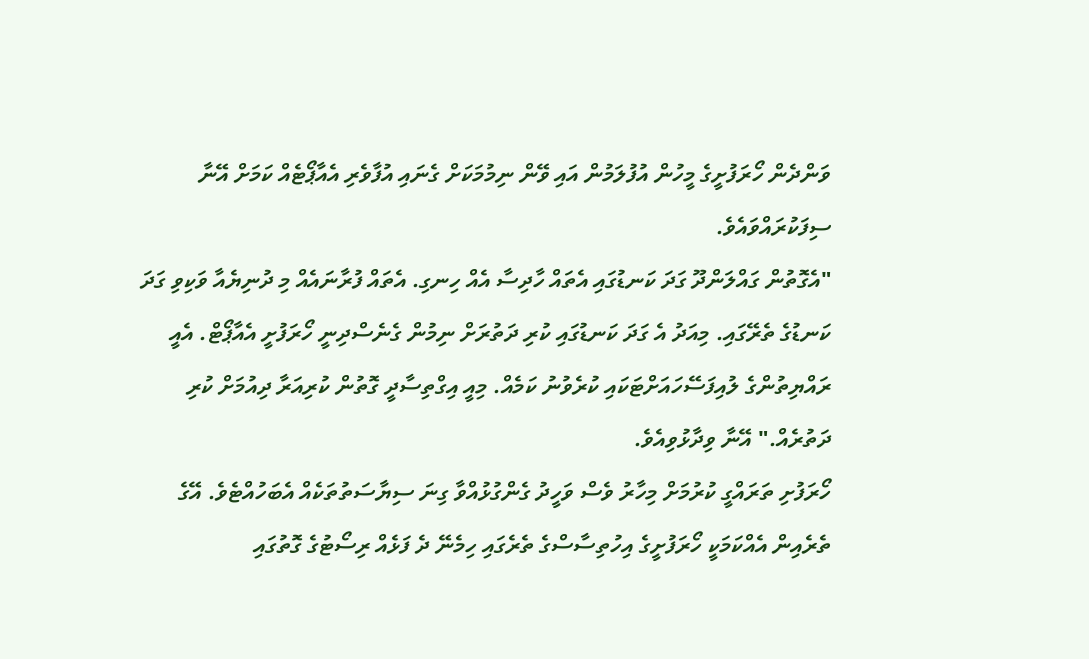ވަންދެން ހޯރަފުށީގެ މީހުން އުފުލަމުން އައި ވޭން ނިމުމަކަށް ގެނައި އުފާވެރި އެއާޕޯޓެއް ކަމަށް އޭނާ ސިފަކުރައްވައެވެ.
"އެގޮތުން ގައްލަންދޫ ގަދަ ކަނޑުގައި އެތައް ހާދިސާ އެއް ހިނގި. އެތައް ފުރާނައެއް މި ދުނިޔެއާ ވަކިވި ގަދަ ކަނޑުގެ ތެރޭގައި. މިއަދު އެ ގަދަ ކަނޑުގައި ކުރި ދަތުރަށް ނިމުން ގެނެސްދިނީ ހޯރަފުށީ އެއާޕޯޓް. އެއީ ރައްޔިތުންގެ ލުއިފަސޭހައަށްޓަކައި ކުރެވުނު ކަމެއް. މިއީ އިގްތިސާދީ ގޮތުން ކުރިއަރާ ދިއުމަށް ކުރި ދަތުރެއް." އޭނާ ވިދާޅުވިއެވެ.
ހޯރަފުށި ތަރައްގީ ކުރުމަށް މިހާރު ވެސް ވަހީދު ގެންގުޅުއްވާ ގިނަ ސިޔާސަތުތަކެއް އެބަހުއްޓެވެ. އޭގެ ތެރެއިން އެއްކަމަކީ ހޯރަފުށީގެ އިހުތިސާސްގެ ތެރެގައި ހިމެނޭ ދެ ފަޅެއް ރިސޯޓުގެ ގޮތުގައި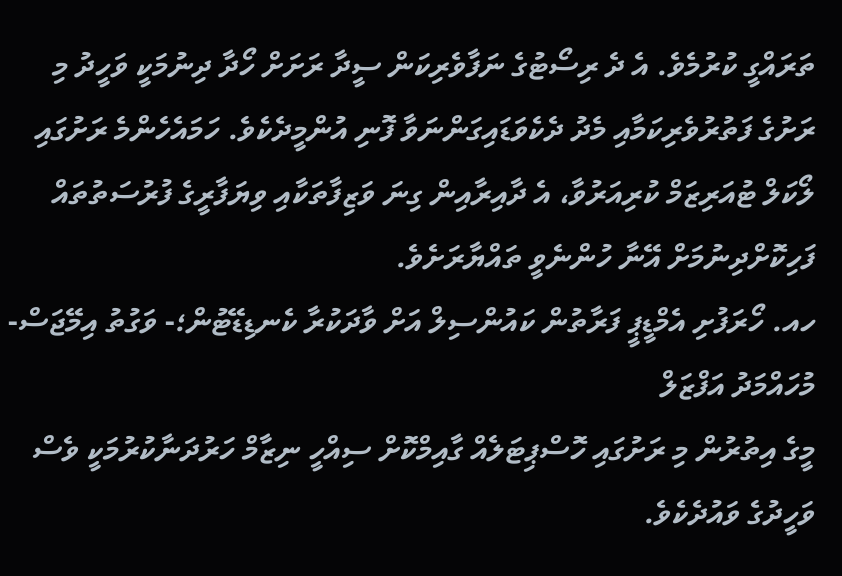ތަރައްގީ ކުރުމެވެ. އެ ދެ ރިސޯޓުގެ ނަފާވެރިކަން ސީދާ ރަށަށް ހޯދާ ދިނުމަކީ ވަހީދު މި ރަށުގެ ފަތުރުވެރިކަމާއި މެދު ދެކެވަޑައިގަންނަވާ ފޮނި އުންމީދެކެވެ. ހަމައެހެންމެ ރަށުގައި ލޯކަލް ޓުއަރިޒަމް ކުރިއަރުވާ، އެ ދާއިރާއިން ގިނަ ވަޒިފާތަކާއި ވިޔަފާރީގެ ފުރުސަތުތައް ފަހިކޮށްދިނުމަށް އޭނާ ހުންނެވީ ތައްޔާރަށެވެ.
ހއ. ހޯރަފުށި އެމްޑީޕީ ފަރާތުން ކައުންސިލް އަށް ވާދަކުރާ ކެނޑިޑޭޓުން؛- ވަގުތު އިމޭޖަސް- މުހައްމަދު އަފްޒަލް
މީގެ އިތުރުން މި ރަށުގައި ހޮސްޕިޓަލެއް ގާއިމްކޮށް ސިއްހީ ނިޒާމް ހަރުދަނާކުރުމަކީ ވެސް ވަހީދުގެ ވައުދެކެވެ.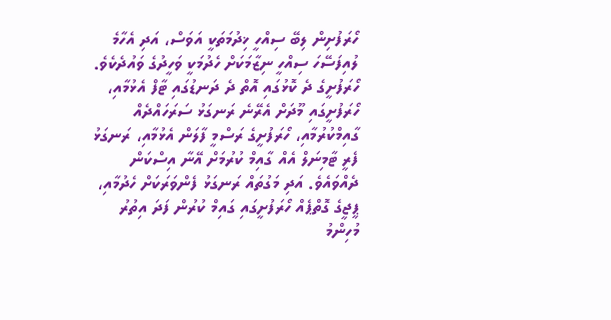ހޯރަފުށިން ލިބޭ ސިއްހީ ޚިދުމަތަކީ އަވަސް، އަދި އެހާމެ ލުއިފަސޭހަ ސިއްހީ ނިޒާމަކަށް ހެދުމަކީ ވަހީދުގެ ވައުދެކެވެ. ހޯރަފުށީގެ ދެ ކޮޅުގައި އޮތް ދެ ދަނޑުގައި ޓާފް އެޅުމާއި، ހޯރަފުށީގައި މޫދަށް އެރޭނެ ރަނގަޅު ސަރަހައްދެއް ގާއިމްކުރުމާއި، ހޯރަފުށީގެ ރަސްމީ ފާލަން އެޅުމާއި، ރަނގަޅު ފެރީ ޓާމިނަލް އެއް ގާއިމް ކުރުމަށް އޭނާ އިސްކަން ދެއްވައެވެ. އަދި މަގުތައް ރަނގަޅު ފެންވަރަކަށް ހެދުމާއި، ޕީޖީގެ ގޮތްޕެއް ހޯރަފުށީގައި ގައިމް ކުރުން ފަދަ އިތުރު މުހިންމު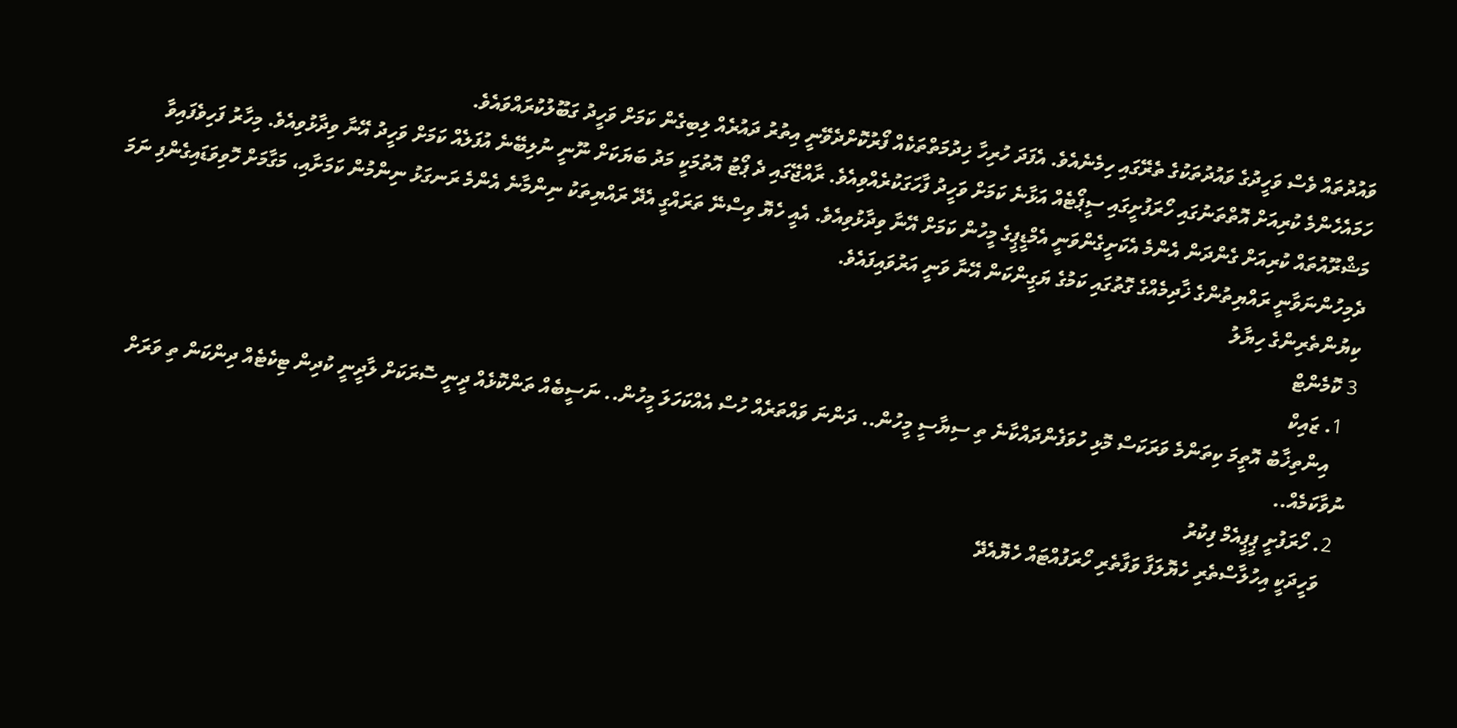ވައުދުތައް ވެސް ވަހީދުގެ ވައުދުތަކުގެ ތެރޭގައި ހިމެނެއެވެ. އެފަދަ ހުރިހާ ޚިދުމަތްތަކެއް ފޯރުކޮށްދެވޭނީ އިތުރު ދައުރެއް ލިބިގެން ކަމަށް ވަހީދު ގަބޫލުކުރައްވައެވެ.
ހަމައެހެންމެ ކުރިއަށް އޮތްތަނުގައި ހޯރަފުށީގައި ސީޕޯޓެއް އަޅާނެ ކަމަށް ވަހީދު ފާހަގަކުރެއްވިއެވެ. ރާއްޖޭގައި ދެ ޕޯޓު އޮތުމަކީ މަދު ބަޔަކަށް ނޫނީ ނުލިބޭނެ އުފަލެއް ކަމަށް ވަހީދު އޭނާ ވިދާޅުވިއެވެ. މިހާރު ފަހިވެފައިވާ މަޝްރޫއުތައް ކުރިއަށް ގެންދަން އެންމެ އެކަށީގެންވަނީ އެމްޑީޕީގެ މީހުން ކަމަށް އޭނާ ވިދާޅުވިއެވެ. އެއީ ހެޔޮ ވިސްނޭ ތަރައްގީ އެދޭ ރައްޔިތަކު ނިންމާނެ އެންމެ ރަނގަޅު ނިންމުން ކަމަށާއި، މަގާމަށް ހޮވިވަޑައިގެންފި ނަމަ ދެމިހުންނަވާނީ ރައްޔިތުންގެ ޚާދިމެއްގެ ގޮތުގައި ކަމުގެ ޔަގީންކަން އޭނާ ވަނީ އަރުވައިފައެވެ.
ކިޔުންތެރިންގެ ހިޔާލު
3 ކޮމެންޓް
  1. ޒައިކް
    އިންތިޚާބު އޮތީމަ ކިތަންމެ ވަރަކަސް މޮޅި ހުވަފެންދައްކާނެ ތި ސިޔާސީ މީހުން.. ދަންނަ ވައްތަރެއް ހުސް އެއްކަހަލަ މީހުން.. ނަސީބެއް ތަންކޮޅެއް ދީނީ ސޮރަކަށް ލާދީނީ ކުދިން ޓިކެޓެއް ދިންކަން ތި ވަރަށް ނުވާކަމެއް..
  2. ހޯރަފުށީ ޕީޕީއެމް ފިކުރު
    ވަހީދަކީ އިހުލާސްތެރި ހެޔޮލަފާ ވަފާތެރި ހޯރަފުއްޓައް ހެޔޮއެދޭ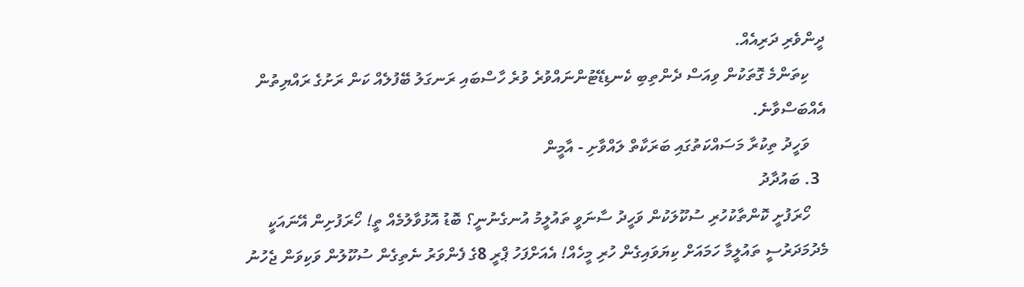ދީންވެރި ދަރިއެއް.
    ކިތަންމެ ގޮތަކުން ވިއަސް ދެންތިބި ކެނޑިޑޭޓުންނައްވުރެ ވުރެ ހާސްބައި ރަނގަލު ބޭފުލެއް ކަން ރަށުގެ ރައްޔިތުން އެއްބަސްވާނެ.
    ވަހީދު ތިކުރާ މަސައްކަތުގައި ބަރަކާތް ލައްވާށި - އާމީން
  3. ބައުދާދު
    ހޯރަފުށީ ކޮންތާކުހުރި ސުކޫލަކުން ވަހީދު ސާނަވީ ތައުލީމު އުނގެނުނީ؟ ބޮޑު އޮޅުވާލުމެއް ތީ! ހޯރަފުށިން އޭނައަކީ މެދުމަދަރުސީ ތައުލީމާ ހަމައަށް ކިޔަވައިގެން ހުރި މީހެއް! އެއަށްފަހު ޕްރީ 8ގެ ފެންވަރު ނެތިގެން ސުކޫލުން ވަކިވަން ޖެހުނު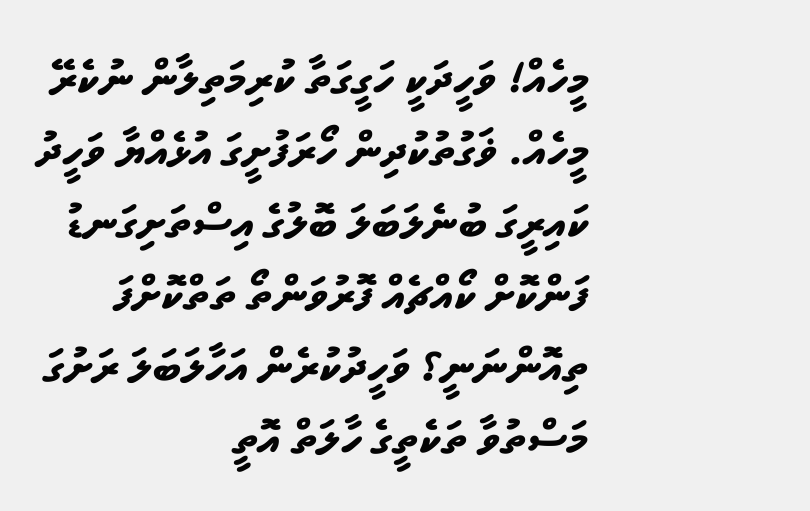މީހެއް! ވަހީދަކީ ހަގީގަތާ ކުރިމަތިލާން ނުކެރޭ މީހެއް. ޥަގުތުކުދިން ހޯރަފުށީގަ އުޅެއްޔާ ވަހީދު ކައިރީގަ ބުނެލަބަލަ ބޮލުގެ އިސްތަށިގަނޑު ފަންކޮށް ކޯއްޗެއް ފޮރުވަންތޯ ތަތްކޮށްފަ ތިއޮންނަނީ؟ ވަހީދުކުރެން އަހާލަބަލަ ރަށުގަ މަސްތުވާ ތަކެތީގެ ހާލަތް އޮތީ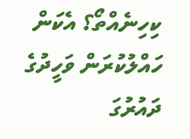ކިހިނެއްތޯ؟ އެކަން ހައްލުކުރަން ވަހީދުގެ ދައުރުގަ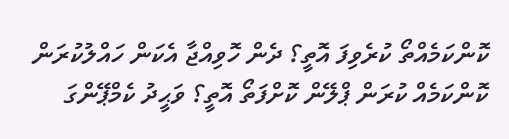ކޮންކަމެއްތޯ ކުރެވިފަ އޮތީ؟ ދެން ހޮވިއްޖާ އެކަން ހައްލުކުރަން ކޮންކަމެއް ކުރަން ޕްލޭން ކޮށްފަތޯ އޮތީ؟ ވަޙީދު ކެމްޕޭންގަ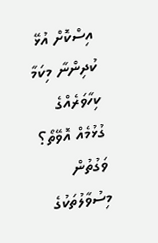އިސްކޮށް އުޅޭ ކުދިންނާ މިކަމާ ކިހާވަރެއްގެ ގުޅުމެއް އޮވޭތޯ؟ ވަގުތުން މިސުވާލުތަކުގެ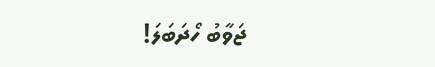ޖަވާބު ހޯދަބަލަ!